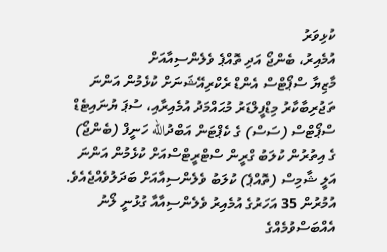ކުޅިވަރު
އުމެއިރު، ބެންޖޯ އަދި ތޮއްޕެ ވެލެންސިއާއަށް
މާޒިޔާ ސްޕޯޓްސް އެންޑް ރެކްރިއޭޝަނަށް ކުޅެމުން އަންނަ ތަޖުރިބާކާރު މިޑްފީލްޑަރު މުޙައްމަދު އުމެއިރާއި، ސުޕަ ޔުނައިޓެޑް ސްޕޯޓްސް (ސަސް) ގެ ކެޕްޓަން އަބްދުالله ހަނީފް (ބެންޖޯ) ގެ އިތުރުން ކުލަބު ގްރީން ސްޓްރީޓްސްއަށް ކުޅެމުން އަންނަ އަލީ ޝާމިސް (ތޮއްޕެ) ކުލަބު ވެލެންސިއާއަށް ބަދަލުވެއްޖެއެވެ.
އުމުރުން 35 އަހަރުގެ އުމެއިރު ވެލެންސިއާއާ ގުޅުނީ ލޯނު އެއްބަސްވުމެއްގެ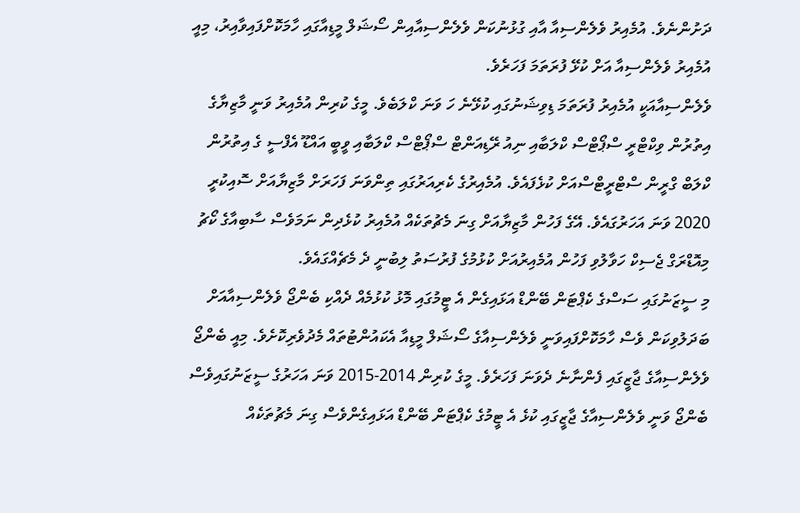ދަށުންނެވެ. އުމެއިރު ވެލެންސިއާ އާއި ގުޅުނުކަން ވެލެންސިއާއިން ސޯޝަލް މީޑިއާގައި ހާމަކޮށްފައިވާއިރު، މިއީ އުމެއިރު ވެލެންސިއާ އަށް ކުޅޭ ފުރަތަމަ ފަހަރެވެ.
ވެލެންސިއާއަކީ އުމެއިރު ފުރަތަމަ ޑިވިޝަނުގައި ކުޅޭނެ ހަ ވަނަ ކްލަބެވެ. މީގެ ކުރިން އުމެއިރު ވަނީ މާޒިޔާގެ އިތުރުން ވިކްޓްރީ ސްޕޯޓްސް ކްލަބާއި ނިއު ރޭޑިއަންޓް ސްޕޯޓްސް ކްލަބާއި ވީބީ އައްޑޫ އެފްސީ ގެ އިތުރުން ކްލަބް ގްރީން ސްޓްރީޓްސްއަށް ކުޅެފައެވެ. އުމެއިރުގެ ކެރިއަރުގައި ތިންވަނަ ފަހަރަށް މާޒިޔާއަށް ސޮއިކުރީ 2020 ވަނަ އަހަރުގައެވެ. އޭގެ ފަހުން މާޒިޔާއަށް ގިނަ މެޗުތަކެއް އުމެއިރު ކުޅެދިން ނަމަވެސް ސާބިއާގެ ކޯޗު މިއޮޑްރަގް ޖެސިކް ހަވާލުވި ފަހުން އުމެއިރުއަށް ކުޅުމުގެ ފުރުސަތު ލިބުނީ ދެ މެޗެއްގައެވެ.
މި ސީޒަނުގައި ސަސްގެ ކެޕްޓަން ބޭންޑް އަޅައިގެން އެ ޓީމުގައި މޮޅު ކުޅުމެއް ދެއްކި ބެންޖޯ ވެލެންސިއާއަށް ބަދަލުވިކަން ވެސް ހާމަކޮށްފައިވަނީ ވެލެންސިއާގެ ސޯޝަލް މީޑިއާ އެކައުންޓުތައް މެދުވެރިކޮށެވެ. މިއީ ބެންޖޯ ވެލެންސިއާގެ ޖާޒީގައި ފެންނާނެ ދެވަނަ ފަހަރެވެ. މީގެ ކުރިން 2014-2015 ވަނަ އަހަރުގެ ސީޒަނުގައިވެސް ބެންޖޯ ވަނީ ވެލެންސިއާގެ ޖާޒީގައި ކުޅެ އެ ޓީމުގެ ކެޕްޓަން ބޭންޑް އަޅައިގެންވެސް ގިނަ މެޗުތަކެއް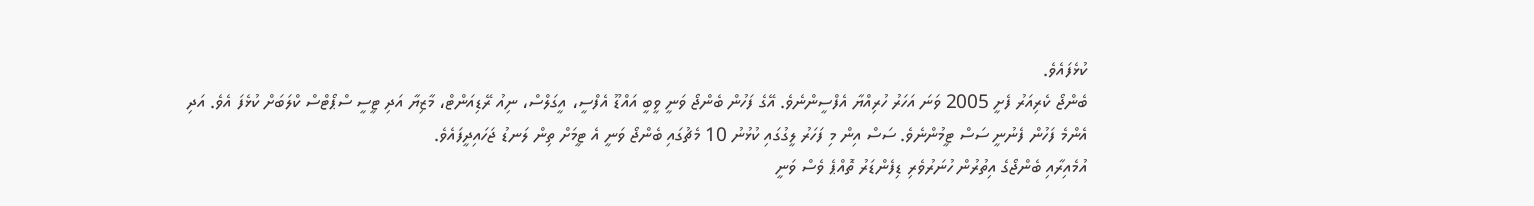ކުޅެފައެވެ.
ބެންޖޯ ކެރިއަރު ފެށީ 2005 ވަނަ އަހަރު ހުރިއްޔާ އެފްސީންނެވެ. އޭގެ ފަހުން ބެންޖޯ ވަނީ ވީބީ އައްޑޫ އެފްސީ، އީގަލްސް، ނިއު ރޭޑިއަންޓް، މާޒިޔާ އަދި ޓީސީ ސްޕޯޓްސް ކްލަބަށް ކުޅެފަ އެވެ. އަދި އެންމެ ފަހުން ފެނުނީ ސަސް ޓީމުންނެވެ. ސަސް އިން މި ފަހަރު ލީގުގައި ކުޅުނު 10 މެޗުގައި ބެންޖޯ ވަނީ އެ ޓީމަށް ތިން ލަނޑު ޖަހައިދީފައެވެ.
އުމެއިރާއި ބެންޖޯގެ އިތުރުން ހުނަރުވެރި ޑިފެންޑަރު ތޮއްޕެ ވެސް ވަނީ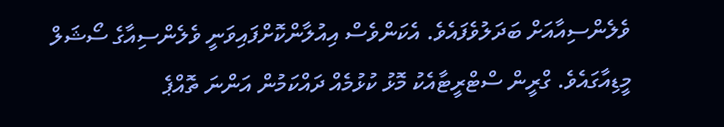ވެލެންސިއާއަށް ބަދަލުވެފައެވެ. އެކަންވެސް އިއުލާންކޮށްފައިވަނީ ވެލެންސިއާގެ ސޯޝަލް މީޑިއާގައެވެ. ގްރީން ސްޓްރީޓާއެކު މޮޅު ކުޅުމެއް ދައްކަމުން އަންނަ ތޮއްޕެ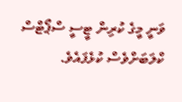ވަނީ މީގެ ކުރިން ޓީސީ ސްޕޯޓްސް ކްލަބަށްވެސް ކުޅެފައެވެ.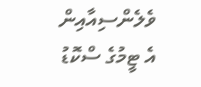ވެލެންސިއާއިން އެ ޓީމުގެ ސްކޮޑު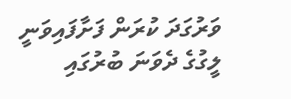ވަރުގަދަ ކުރަން ފަށާފައިވަނީ ލީގުގެ ދެވަނަ ބުރުގައި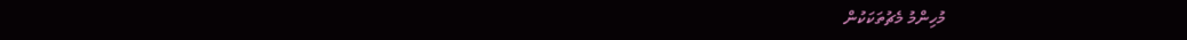މުހިންމު މެޗުތަކަކުން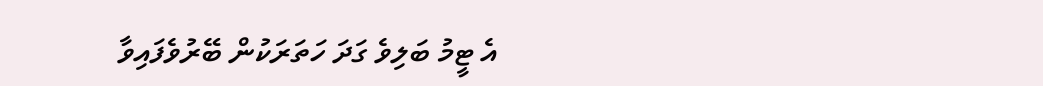އެ ޓީމު ބަލިވެ ގަދަ ހަތަރަކުން ބޭރުވެފައިވާ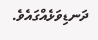ދަނޑިވަޅެއްގައެވެ.